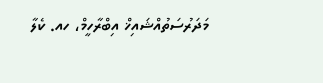މަދަރުސަތުއްޝައިޚް އިބްރާހީމް، ހއ. ކެލާ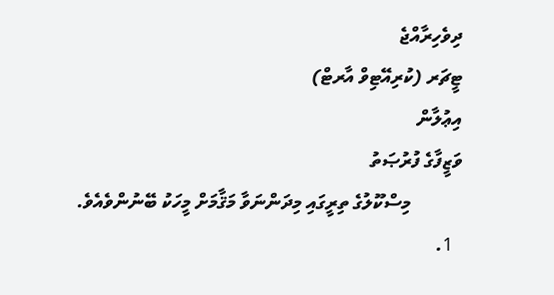ދިވެހިރާއްޖެ
ޓީޗަރ (ކުރިއޭޓިވް އާރޓް)
އިޢުލާން
ވަޒީފާގެ ފުރުޞަތު
           މިސްކޫލުގެ ތިރީގައި މިދަންނަވާ މަޤާމަށް މީހަކު ބޭނުންވެއެވެ.
  1.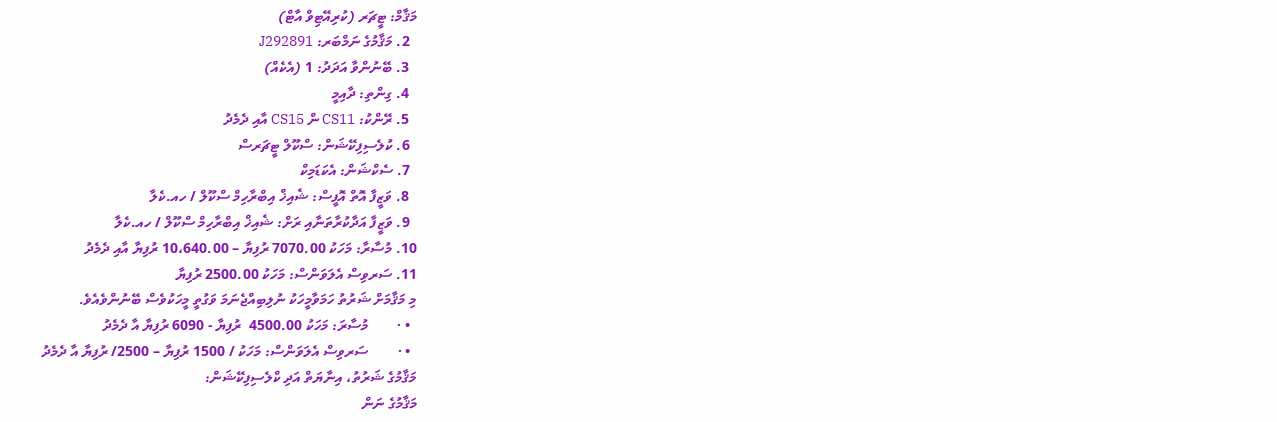މަޤާމް: ޓީޗަރ (ކުރިއޭޓިވް އާޓް)
  2. މަޤާމުގެ ނަމްބަރ: J292891
  3. ބޭނުންވާ އަދަދު: 1 (އެކެއް)
  4. ގިންތި: ދާއިމީ
  5. ރޭންކު: CS11 ން CS15 އާއި ދެމެދު
  6. ކުލެސިފިކޭޝަން: ސްކޫލް ޓީޗަރސް
  7. ސެކްޝަން: އެކަޑަމިކް
  8. ވަޒީފާ އޮތް އޮފީސް: ޝެއިޚް އިބްރާހިމް ސްކޫލް / ހއ.ކެލާ
  9. ވަޒީފާ އަދާކުރާތަނާއި ރަށް: ޝެއިޚް އިބްރާހިމް ސްކޫލް / ހއ.ކެލާ
10. މުސާރާ: މަހަކު 7070.00 ރުފިޔާ – 10،640.00 ރުފިޔާ އާއި ދެމެދު
11. ސަރވިސް އެލަވަންސް: މަހަކު 2500.00 ރުފިޔާ
މި މަޤާމަށް ޝަރުތު ހަމަވާމީހަކު ނުލިބިއްޖެނަމަ ވަގުތީ މީހަކުވެސް ބޭނުންވެއެވެ.
  • ·        މުސާރަ: މަހަކު 4500.00  ރުފިޔާ - 6090 ރުފިޔާ އާ ދެމެދު
  • ·        ސަރވިސް އެލަވަންސް: މަހަކު / 1500 ރުފިޔާ – 2500/ ރުފިޔާ އާ ދެމެދު
މަޤާމުގެ ޝަރުތު، އިނާޔަތް އަދި ކްލެސިފިކޭޝަން:
މަޤާމުގެ ނަން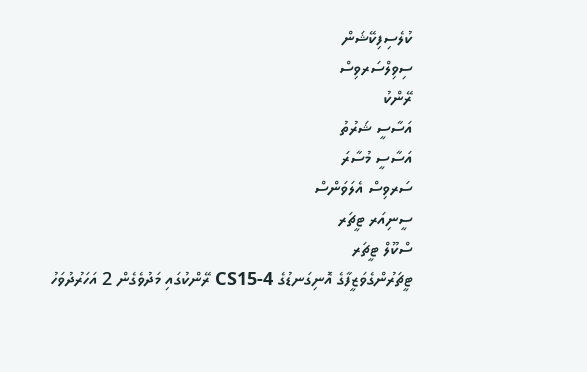ކުލެސިފިކޭޝަން
ސިވިލްސަރވިސް
ރޭންކު
އަސާސީ ޝަރުތު
އަސާސީ މުސާރަ
ސަރވިސް އެލަވަންސް
ސީނިއަރ ޓީޗަރ
ސްކޫލް ޓީޗަރ
ޓީޗަރުންގެވަޒީފާގެ އޮނިގަނޑުގެ CS15-4 ރޭންކުގައި މަދުވެގެން 2 އަހަރުދުވަހު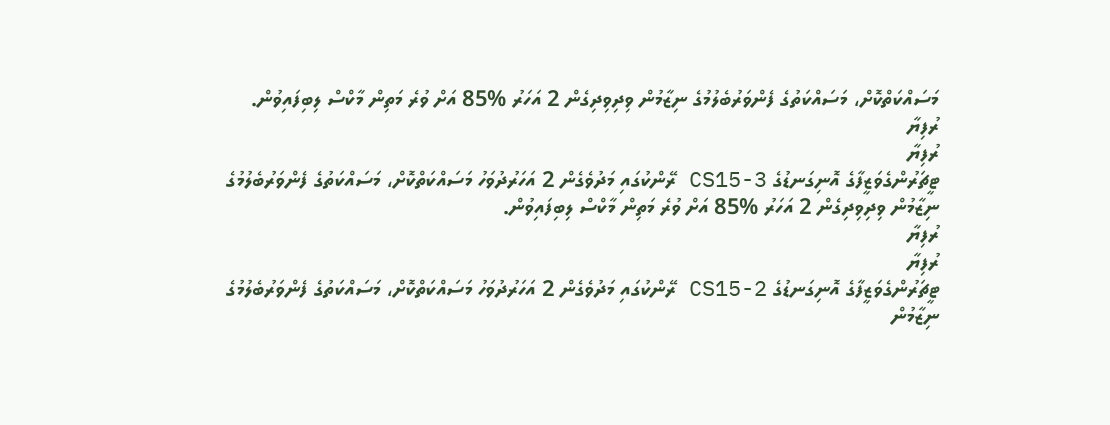މަސައްކަތްކޮށް، މަސައްކަތުގެ ފެންވަރުބެލުމުގެ ނިޒާމުން ވިދިވިދިގެން 2 އަހަރު %85 އަށް ވުރެ މަތިން މާކްސް ލިބިފައިވުން.
ރުފިޔާ
ރުފިޔާ
ޓީޗަރުންގެވަޒީފާގެ އޮނިގަނޑުގެ CS15-3 ރޭންކުގައި މަދުވެގެން 2 އަހަރުދުވަހު މަސައްކަތްކޮށް، މަސައްކަތުގެ ފެންވަރުބެލުމުގެ ނިޒާމުން ވިދިވިދިގެން 2 އަހަރު %85 އަށް ވުރެ މަތިން މާކްސް ލިބިފައިވުން.
ރުފިޔާ
ރުފިޔާ
ޓީޗަރުންގެވަޒީފާގެ އޮނިގަނޑުގެ CS15-2 ރޭންކުގައި މަދުވެގެން 2 އަހަރުދުވަހު މަސައްކަތްކޮށް، މަސައްކަތުގެ ފެންވަރުބެލުމުގެ ނިޒާމުން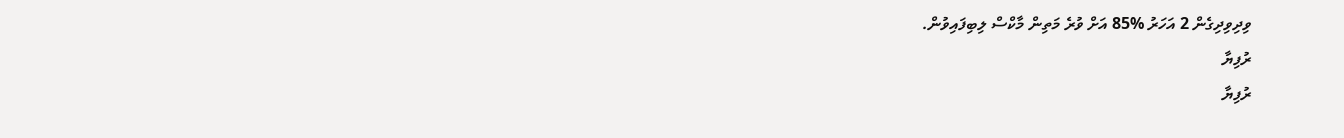ވިދިވިދިގެން 2 އަހަރު %85 އަށް ވުރެ މަތިން މާކްސް ލިބިފައިވުން.
ރުފިޔާ
ރުފިޔާ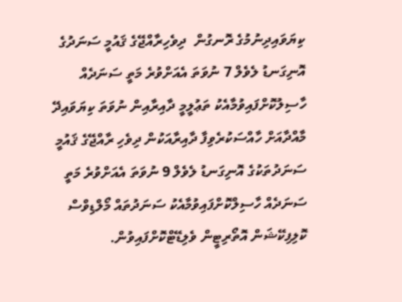ކިޔަވައިދިނުމުގެ ރޮނގުން  ދިވެހިރާއްޖޭގެ ޤައުމީ ސަނަދުގެ އޮނިގަނޑު ލެވެލް 7 ނުވަތަ އެއަށްވުރެ މަތީ ސަނަދެއް ހާސިލުކޮށްފައިވުމާއެކު ތަޢުލީމީ ދާއިރާއިން ނުވަތަ ކިޔަވައިދޭ މާއްދާއަށް ހާއްސަކުރެވިފާ ދާއިރާއަކުން ދިވެހި ރާއްޖޭގެ ޤައުމީ  ސަނަދުތަކުގެ އޮނިގަނޑު ލެވެލް 9 ނުވަތަ އެއަށްވުރެ މަތީ ސަނަދެއް ހާސިލްކޮށްފައިވުމާއެކު ސަނަދުތައް މޯލްޑިވްސް ކޮލިފިކޭޝަން އޮތޯރިޓީން ވެލިޑޭޓްކޮށްފައިވުން.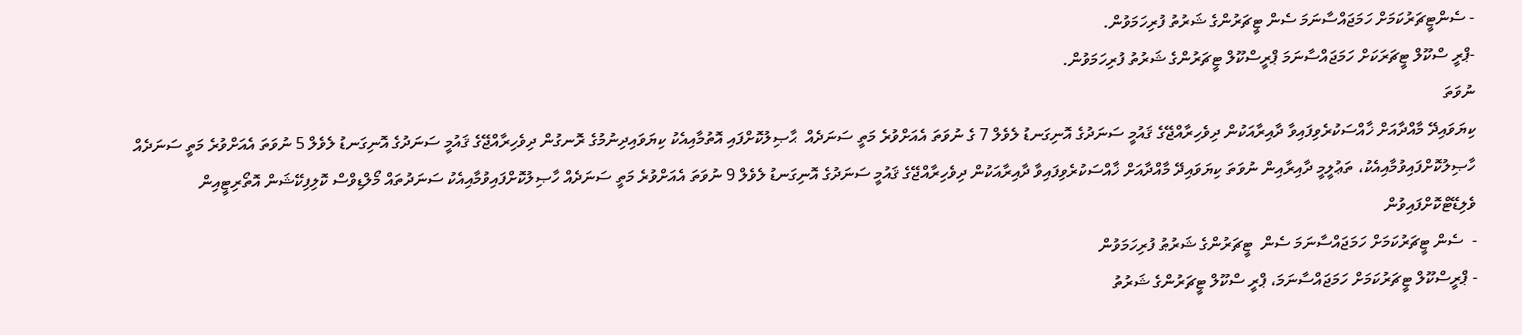- ސެންޓީޗަރުކަމަށް ހަމަޖައްސާނަމަ ސެން ޓީޗަރުންގެ ޝަރުތު ފުރިހަމަވުން.
-ޕްރީ ސްކޫލް ޓީޗަރަކަށް ހަމަޖައްސާނަމަ ޕްރީސްކޫލް ޓީޗަރުންގެ ޝަރުތު ފުރިހަމަވުން.
ނުވަތަ
ކިޔަވައިދޭ މާއްދާއަށް ޚާއްސަކުރެވިފައިވާ ދާއިރާއަކުން ދިވެހިރާއްޖޭގެ ޤައުމީ ސަނަދުގެ އޮނިގަނޑު ލެވެލް 7 ގެ ނުވަތަ އެއަށްވުރެ މަތީ ސަނަދެއް  ޙާޞިލުކޮށްފައި އޮތުމާއިއެކު ކިޔަވައިދިނުމުގެ ރޮނގުން ދިވެހިރާއްޖޭގެ ޤައުމީ ސަނަދުގެ އޮނިގަނޑު ލެވެލް 5 ނުވަތަ އެއަށްވުރެ މަތީ ސަނަދެއް ހާޞިލުކޮށްފައިވުމާއިއެކު، ތަޢުލީމީ ދާއިރާއިން ނުވަތަ ކިޔަވައިދޭ މާއްދާއަށް ޚާއްސަކުރެވިފައިވާ ދާއިރާއަކުން ދިވެހިރާއްޖޭގެ ޤައުމީ ސަނަދުގެ އޮނިގަނޑު ލެވެލް 9 ނުވަތަ އެއަށްވުރެ މަތީ ސަނަދެއް ހާޞިލުކޮށްފައިވުމާއިއެކު ސަނަދުތައް މޯލްޑިވްސް ކޮލިފިކޭޝަން އޮތޯރިޓީއިން ވެލިޑޭޓްކޮށްފައިވުން
-  ސެން ޓީޗަރުކަމަށް ހަމަޖައްސާނަމަ ސެން  ޓީޗަރުންގެ ޝަރުޠު ފުރިހަމަވުން
- ޕްރީސްކޫލް ޓީޗަރުކަމަށް ހަމަޖައްސާނަމަ، ޕްރީ ސްކޫލް ޓީޗަރުންގެ ޝަރުތު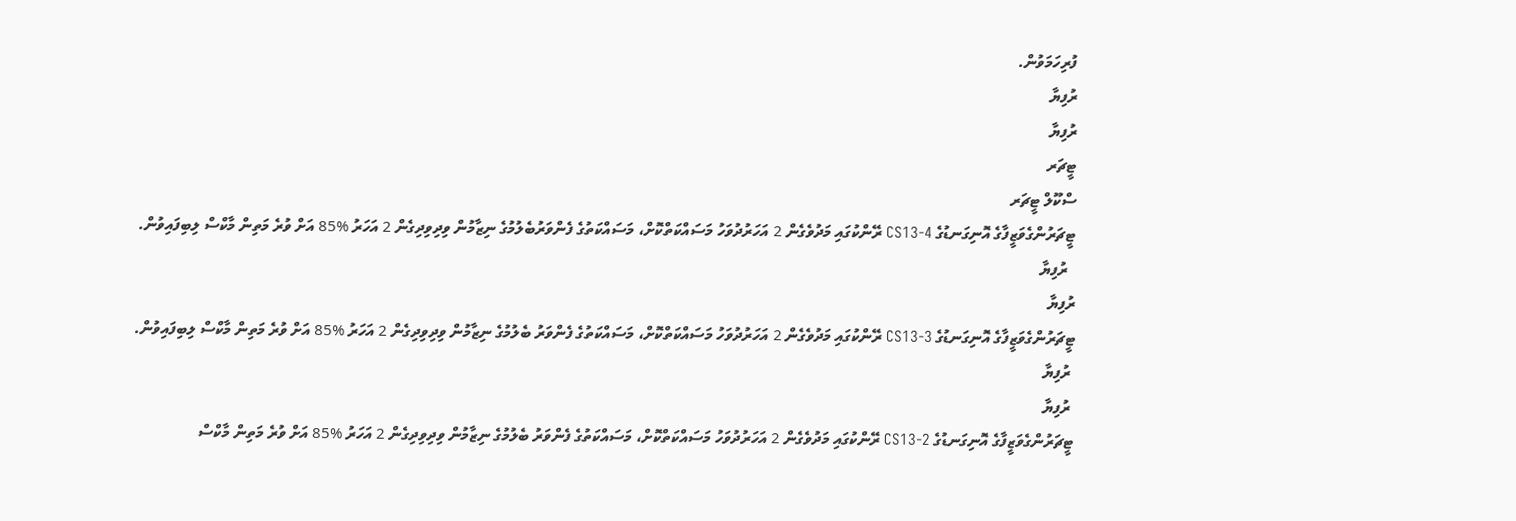ފުރިހަމަވުން.
ރުފިޔާ
ރުފިޔާ
ޓީޗަރ
ސްކޫލް ޓީޗަރ
ޓީޗަރުންގެވަޒީފާގެ އޮނިގަނޑުގެ CS13-4 ރޭންކުގައި މަދުވެގެން 2 އަހަރުދުވަހު މަސައްކަތްކޮށް، މަސައްކަތުގެ ފެންވަރުބެލުމުގެ ނިޒާމުން ވިދިވިދިގެން 2 އަހަރު %85 އަށް ވުރެ މަތިން މާކްސް ލިބިފައިވުން.
  ރުފިޔާ
ރުފިޔާ
ޓީޗަރުންގެވަޒީފާގެ އޮނިގަނޑުގެ CS13-3 ރޭންކުގައި މަދުވެގެން 2 އަހަރުދުވަހު މަސައްކަތްކޮށް، މަސައްކަތުގެ ފެންވަރު ބެލުމުގެ ނިޒާމުން ވިދިވިދިގެން 2 އަހަރު %85 އަށް ވުރެ މަތިން މާކްސް ލިބިފައިވުން.
 ރުފިޔާ
 ރުފިޔާ
ޓީޗަރުންގެވަޒީފާގެ އޮނިގަނޑުގެ CS13-2 ރޭންކުގައި މަދުވެގެން 2 އަހަރުދުވަހު މަސައްކަތްކޮށް، މަސައްކަތުގެ ފެންވަރު ބެލުމުގެ ނިޒާމުން ވިދިވިދިގެން 2 އަހަރު %85 އަށް ވުރެ މަތިން މާކްސް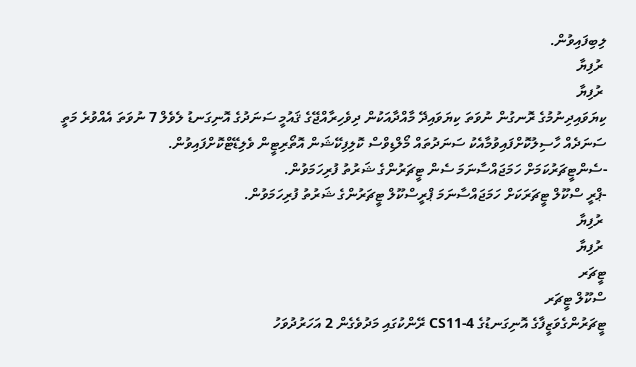ލިބިފައިވުން.
 ރުފިޔާ
 ރުފިޔާ
ކިޔަވައިދިނުމުގެ ރޮނގުން ނުވަތަ ކިޔަވައިދޭ މާއްދާއަކުން ދިވެހިރާއްޖޭގެ ޤައުމީ ސަނަދުގެ އޮނިގަނޑު ލެވެލް 7 ނުވަތަ އެއްވުރެ މަތީ ސަނަދެއް ހާސިލުކޮށްފައިވުމާއެކު ސަނަދުތައް މޯލްޑިވްސް ކޮލިފިކޭޝަން އޮތޯރިޓީން ވެލިޑޭޓްކޮށްފައިވުން.
-ސެންޓީޗަރުކަމަށް ހަމަޖައްސާނަމަ ސެން ޓީޗަރުންގެ ޝަރުތު ފުރިހަމަވުން.
-ޕްރީ ސްކޫލް ޓީޗަރަކަށް ހަމަޖައްސާނަމަ ޕްރީސްކޫލް ޓީޗަރުންގެ ޝަރުތު ފުރިހަމަވުން.
 ރުފިޔާ
 ރުފިޔާ
ޓީޗަރ
ސްކޫލް ޓީޗަރ
ޓީޗަރުންގެވަޒީފާގެ އޮނިގަނޑުގެ CS11-4 ރޭންކުގައި މަދުވެގެން 2 އަހަރުދުވަހު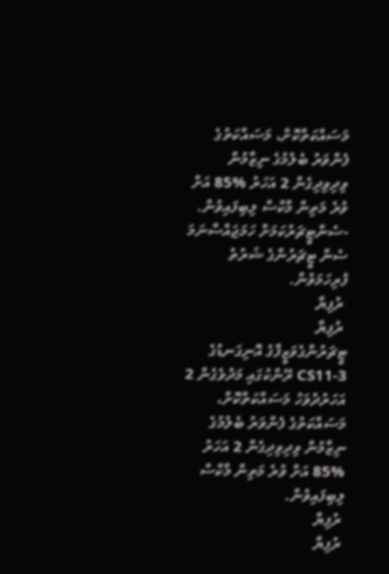މަސައްކަތްކޮށް، މަސައްކަތުގެ ފެންވަރު ބެލުމުގެ ނިޒާމުން ވިދިވިދިގެން 2 އަހަރު %85 އަށް ވުރެ މަތިން މާކްސް ލިބިފައިވުން.
-ސެންޓީޗަރުކަމަށް ހަމަޖައްސާނަމަ ސެން ޓީޗަރުންގެ ޝަރުތު ފުރިހަމަވުން.
 ރުފިޔާ
 ރުފިޔާ
ޓީޗަރުންގެވަޒީފާގެ އޮނިގަނޑުގެ CS11-3 ރޭންކުގައި މަދުވެގެން 2 އަހަރުދުވަހު މަސައްކަތްކޮށް، މަސައްކަތުގެ ފެންވަރު ބެލުމުގެ ނިޒާމުން ވިދިވިދިގެން 2 އަހަރު %85 އަށް ވުރެ މަތިން މާކްސް ލިބިފައިވުން.
 ރުފިޔާ
 ރުފިޔާ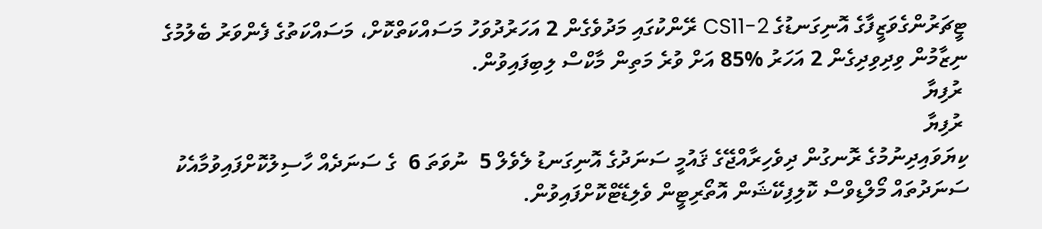ޓީޗަރުންގެވަޒީފާގެ އޮނިގަނޑުގެ CS11-2 ރޭންކުގައި މަދުވެގެން 2 އަހަރުދުވަހު މަސައްކަތްކޮށް، މަސައްކަތުގެ ފެންވަރު ބެލުމުގެ ނިޒާމުން ވިދިވިދިގެން 2 އަހަރު %85 އަށް ވުރެ މަތިން މާކްސް ލިބިފައިވުން.
 ރުފިޔާ
 ރުފިޔާ
ކިޔަވައިދިނުމުގެ ރޮނގުން ދިވެހިރާއްޖޭގެ ޤައުމީ ސަނަދުގެ އޮނިގަނޑު ލެވެލް 5  ނުވަތަ 6  ގެ ސަނަދެއް ހާސިލުކޮށްފައިވުމާއެކު ސަނަދުތައް މޯލްޑިވްސް ކޮލިފިކޭޝަން އޮތޯރިޓީން ވެލިޑޭޓްކޮށްފައިވުން.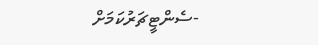-ސެންޓީޗަރުކަމަށް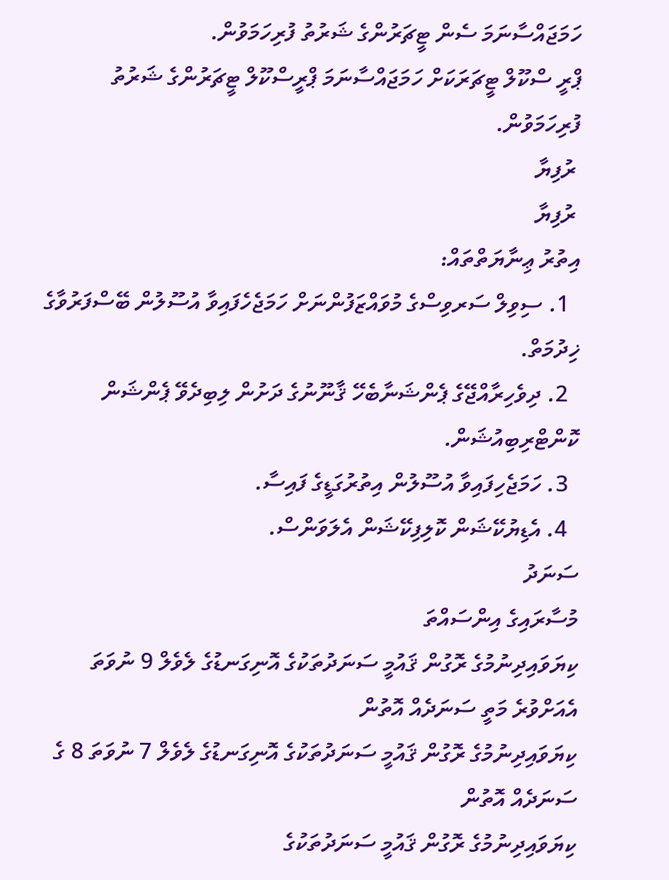ހަމަޖައްސާނަމަ ސެން ޓީޗަރުންގެ ޝަރުތު ފުރިހަމަވުން.
ޕްރީ ސްކޫލް ޓީޗަރަކަށް ހަމަޖައްސާނަމަ ޕްރީސްކޫލް ޓީޗަރުންގެ ޝަރުތު ފުރިހަމަވުން.
 ރުފިޔާ
 ރުފިޔާ
އިތުރު ޢިނާޔަތްތައް:
  1. ސިވިލް ސަރވިސްގެ މުވައްޒަފުންނަށް ހަމަޖެހެފައިވާ އުސޫލުން ބޭސްފަރުވާގެ ޚިދުމަތް.
  2. ދިވެހިރާއްޖޭގެ ޕެންޝަނާބެހޭ ޤާނޫނުގެ ދަށުން ލިބިދެވޭ ޕެންޝަން ކޮންޓްރިބިއުޝަން.
  3. ހަމަޖެހިފައިވާ އުސޫލުން އިތުރުގަޑީގެ ފައިސާ.
  4. އެޑިޔުކޭޝަން ކޮލިފިކޭޝަން އެލަވަންސް.
ސަނަދު
މުސާރައިގެ އިންސައްތަ
ކިޔަވައިދިނުމުގެ ރޮގުން ޤައުމީ ސަނަދުތަކުގެ އޮނިގަނޑުގެ ލެވެލް 9 ނުވަތަ އެއަށްވުރެ މަތީ ސަނަދެއް އޮތުން
ކިޔަވައިދިނުމުގެ ރޮގުން ޤައުމީ ސަނަދުތަކުގެ އޮނިގަނޑުގެ ލެވެލް 7 ނުވަތަ 8 ގެ ސަނަދެއް އޮތުން
ކިޔަވައިދިނުމުގެ ރޮގުން ޤައުމީ ސަނަދުތަކުގެ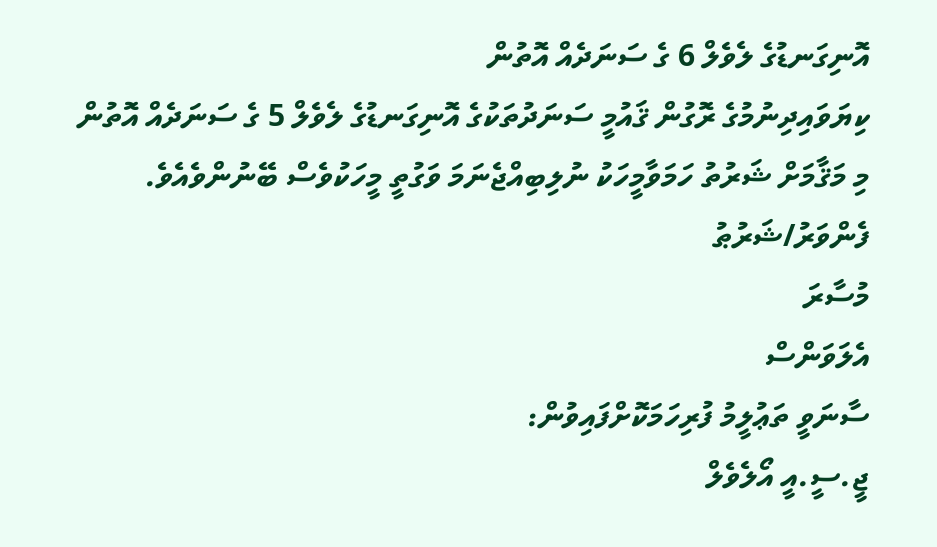އޮނިގަނޑުގެ ލެވެލް 6 ގެ ސަނަދެއް އޮތުން
ކިޔަވައިދިނުމުގެ ރޮގުން ޤައުމީ ސަނަދުތަކުގެ އޮނިގަނޑުގެ ލެވެލް 5 ގެ ސަނަދެއް އޮތުން
މި މަޤާމަށް ޝަރުތު ހަމަވާމީހަކު ނުލިބިއްޖެނަމަ ވަގުތީ މީހަކުވެސް ބޭނުންވެއެވެ.
ފެންވަރު/ޝަރުޠު
މުސާރަ
އެލަވަންސް
ސާނަވީ ތަޢުލީމު ފުރިހަމަކޮށްފައިވުން:
ޖީ.ސީ.އީ އޯލެވެލް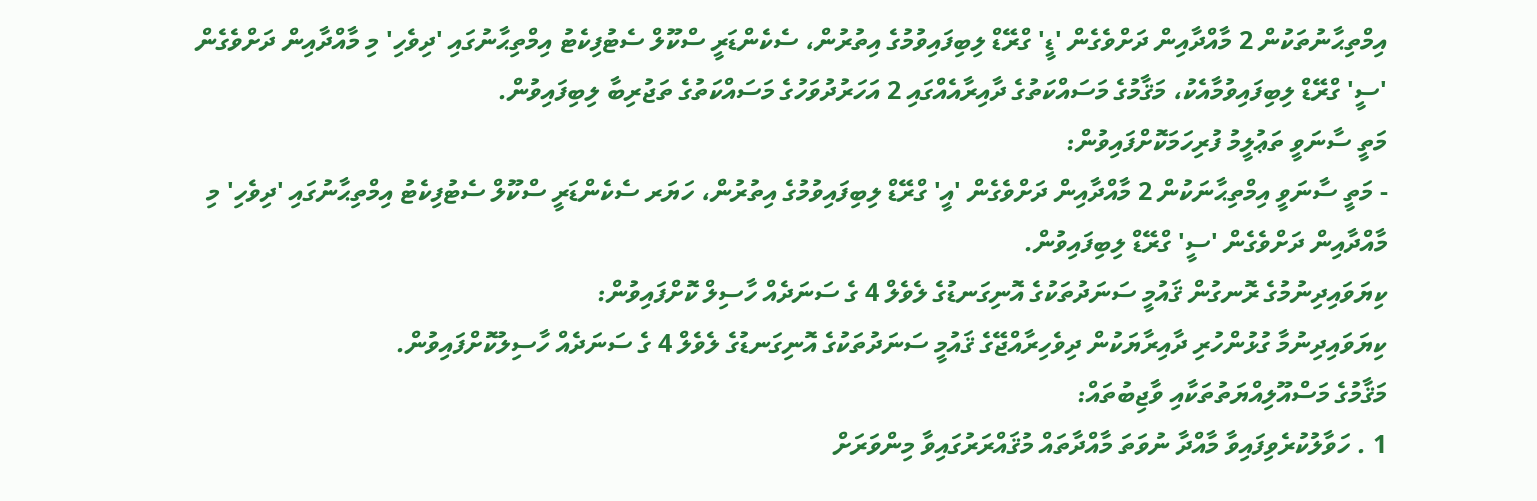އިމްތިޙާނުތަކުން 2 މާއްދާއިން ދަށްވެގެން 'ޑީ' ގްރޭޑް ލިބިފައިވުމުގެ އިތުރުން، ސެކެންޑަރީ ސްކޫލް ސެޓުފިކެޓު އިމްތިޙާނުގައި 'ދިވެހި' މި މާއްދާއިން ދަށްވެގެން 'ސީ' ގްރޭޑް ލިބިފައިވުމާއެކު، މަޤާމުގެ މަސައްކަތުގެ ދާއިރާއެއްގައި 2 އަހަރުދުވަހުގެ މަސައްކަތުގެ ތަޖުރިބާ ލިބިފައިވުން.
މަތީ ސާނަވީ ތަޢުލީމު ފުރިހަމަކޮށްފައިވުން:
- މަތީ ސާނަވީ އިމްތިޙާނަކުން 2 މާއްދާއިން ދަށްވެގެން 'އީ' ގްރޭޑް ލިބިފައިވުމުގެ އިތުރުން، ހަޔަރ ސެކެންޑަރީ ސްކޫލް ސެޓުފިކެޓު އިމްތިޙާނުގައި 'ދިވެހި' މި މާއްދާއިން ދަށްވެގެން 'ސީ' ގްރޭޑް ލިބިފައިވުން.
ކިޔަވައިދިނުމުގެ ރޮނގުން ޤައުމީ ސަނަދުތަކުގެ އޮނިގަނޑުގެ ލެވެލް 4 ގެ ސަނަދެއް ހާސިލް ކޮށްފައިވުން:
ކިޔަވައިދިނުމާ ގުޅުންހުރި ދާއިރާޔަކުން ދިވެހިރާއްޖޭގެ ޤައުމީ ސަނަދުތަކުގެ އޮނިގަނޑުގެ ލެވެލް 4 ގެ ސަނަދެއް ހާސިލުކޮށްފައިވުން.
މަޤާމުގެ މަސްއޫލިއްޔަތުތަކާއި ވާޖިބުތައް:
1 . ހަވާލުކުރެވިފައިވާ މާއްދާ ނުވަތަ މާއްދާތައް މުޤައްރަރުގައިވާ މިންވަރަށް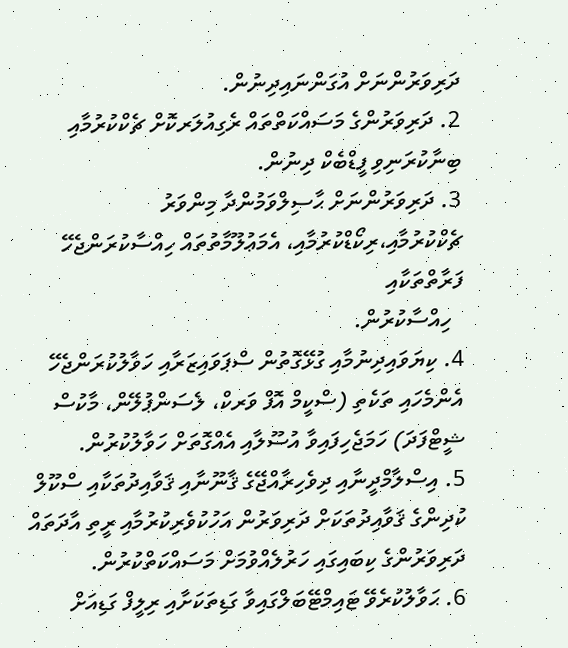ދަރިވަރުންނަށް އުގަންނައިދިނުން.
2. ދަރިވަރުންގެ މަސައްކަތްތައް ރެގިއުލަރކޮށް ޗެކްކުރުމާއި ބިނާކުރަނިވި ފީޑްބެކް ދިނުން.
3. ދަރިވަރުންނަށް ޙާސިލްވަމުންދާ މިންވަރު ޗެކްކުރުމާއި،ރިކޯޑްކުރުމާއި، އެމަޢުލޫމާތުތައް ހިއްސާކުރަންޖެހޭ ފަރާތްތަކާއި
  ހިއްސާކުރުން.
4. ކިޔަވައިދިނުމާއި ގުޅޭގޮތުން ސްޕަވައިޒަރާއި ހަވާލުކުރަންޖެހޭ އެންމެހައި ތަކެތި (ސްކީމް އޮފް ވަރކް، ލެސަންޕުލޭން، މާކުސް ޝީޓްފަދަ) ހަމަޖެހިފައިވާ އުސޫލާއި އެއްގޮތަށް ހަވާލުކުރުން.
5. އިސްލާމްދީނާއި ދިވެހިރާއްޖޭގެ ޤާނޫނާއި ޤަވާއިދުތަކާއި ސްކޫލް ކުދިންގެ ޤަވާއިދުތަކަށް ދަރިވަރުން އަހުކުވެރިކުރުމާއި ރީތި އާދަތައް ދަރިވަރުންގެ ކިބައިގައި ހަރުލެއްވުމަށް މަސައްކަތްކުރުން.
6. ޙަވާލުކުރެވޭ ޓައިމްޓޭބަލްގައިވާ ގަޑިތަކަށާއި ރިލީފް ގަޑިއަށް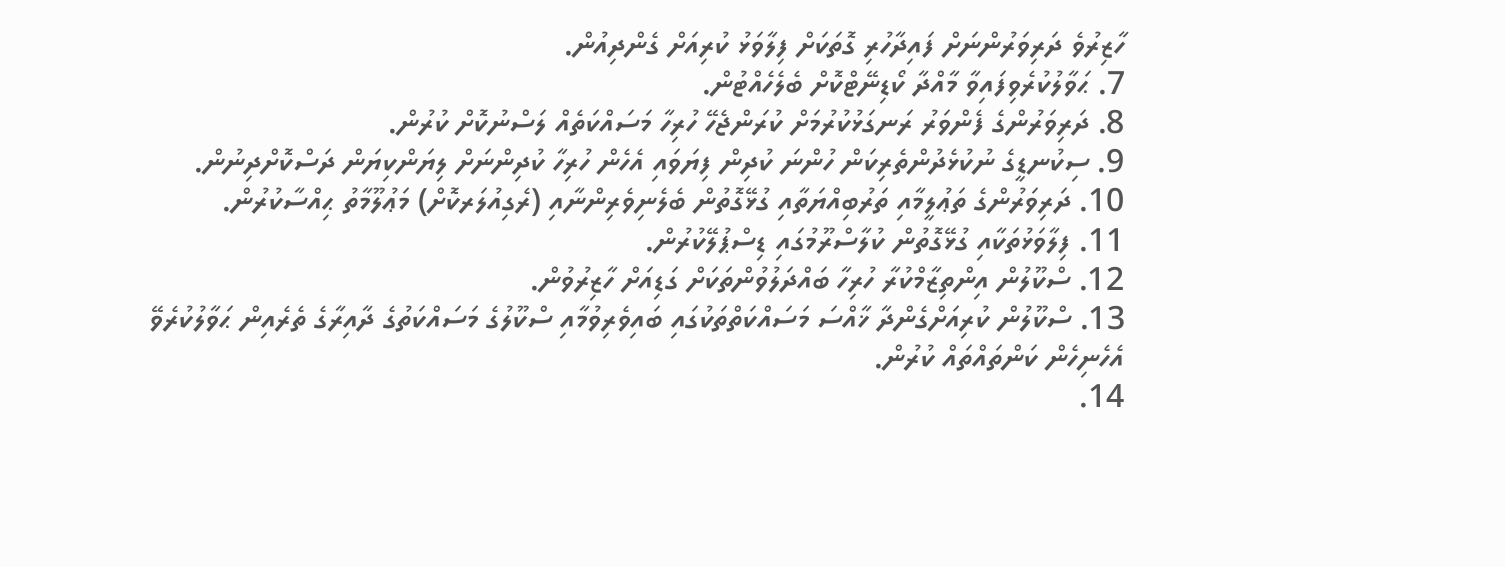ހާޒިރުވެ ދަރިވަރުންނަށް ފައިދާހުރި ގޮތަކަށް ފިލާވަޅު ކުރިއަށް ގެންދިއުން.
7. ޙަވާލުކުރެވިފައިވާ މާއްދާ ކޯޑިނޭޓްކޮށް ބެލެހެއްޓުން.
8. ދަރިވަރުންގެ ފެންވަރު ރަނގަޅުކުރުމަށް ކުރަންޖެހޭ ހުރިހާ މަސައްކަތެއް ލަސްނުކޮށް ކުރުން.
9. ސިކުނޑީގެ ނުކުޅެދުންތެރިކަން ހުންނަ ކުދިން ފިޔަވައި އެހެން ހުރިހާ ކުދިންނަށް ލިޔަންކިޔަން ދަސްކޮށްދިނުން.
10. ދަރިވަރުންގެ ތަޢުލީމާއި ތަރުބިއްޔަތާއި ގުޅޭގޮތުން ބެލެނިވެރިންނާއި (ރެގިއުލަރކޮށް) މަޢުލޫމާތު ޙިއްސާކުރުން.
11. ފިލާވަޅުތަކާއި ގުޅޭގޮތުން ކުލާސްރޫމުގައި ޑިސްޕުލޭކުރުން.
12. ސްކޫލުން އިންތިޒާމްކުރާ ހުރިހާ ބައްދަލުވުންތަކަށް ގަޑިއަށް ހާޒިރުވުން.
13. ސްކޫލުން ކުރިއަށްގެންދާ ޚާއްސަ މަސައްކަތްތަކުގައި ބައިވެރިވުމާއި ސްކޫލުގެ މަސައްކަތުގެ ދާއިރާގެ ތެރެއިން ޙަވާލުކުރެވޭ އެހެނިހެން ކަންތައްތައް ކުރުން.
14.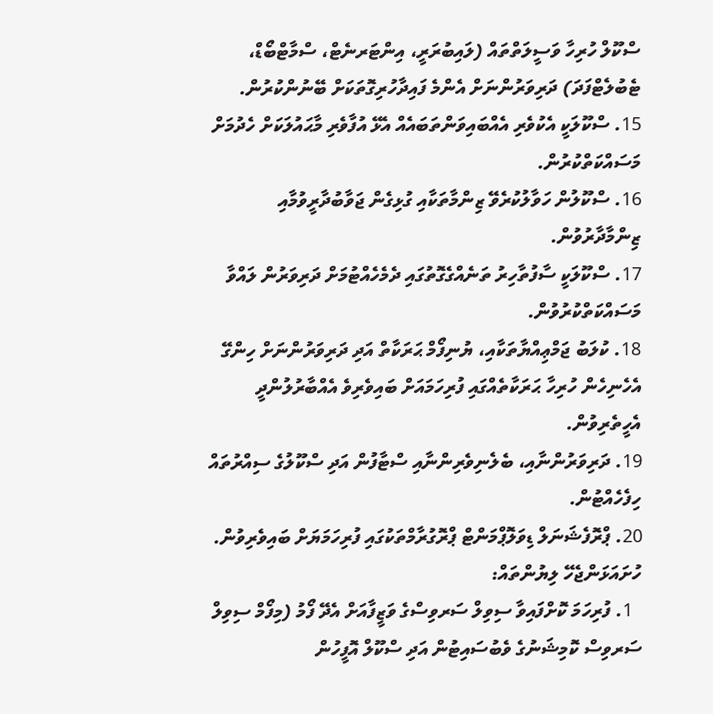ސްކޫލް ހުރިހާ ވަސީލަތްތައް (ލައިބުރަރީ، އިންޓަރނެޓް، ސްމާޓްބޯޑް، ޓެބުލެޓްފަދަ) ދަރިވަރުންނަށް އެންމެ ފައިދާހުރިގޮތަކަށް ބޭނުންކުރުން.
15. ސްކޫލަކީ އެކުވެރި އެއްބައިވަންތަބައެއް އެޅޭ އުފާވެރި މާޙައުލަކަށް ހެދުމަށް މަސައްކަތްކުރުން.
16. ސްކޫލުން ހަވާލުކުރެވޭ ޒިންމާތަކާއި ގުޅިގެން ޖަވާބުދާރީވުމާއި ޒިންމާދާރުވުން.
17. ސްކޫލަކީ ސާފުތާހިރު ތަނެއްގެގޮތުގައި ދެމެހެއްޓުމަށް ދަރިވަރުން ލައްވާ މަސައްކަތްކުރުވުން.
18. ކުލަބު ޖަމްޢިއްޔާތަކާއި، ޔުނިފޯމް ޙަރަކާތް އަދި ދަރިވަރުންނަށް ހިންގޭ އެހެނިހެން ހުރިހާ ޙަރަކާތެއްގައި ފުރިހަމައަށް ބައިވެރިވެ އެއްބާރުލުންދީ އެހީތެރިވުން.
19. ދަރިވަރުންނާއި، ބެލެނިވެރިންނާއި ސްޓާފުން އަދި ސްކޫލުގެ ސިއްރުތައް ހިފެހެއްޓުން.
20. ޕްރޮފެޝަނަލް ޑިވަލޮޕްމަންޓް ޕްރޮގުރާމްތަކުގައި ފުރިހަމަޔަށް ބައިވެރިވުން.
ހުށައަޅަންޖެހޭ ލިޔުންތައް:
  1. ފުރިހަމަ ކޮށްފައިވާ ސިވިލް ސަރވިސްގެ ވަޒީފާއަށް އެދޭ ފޯމު (މިފޯމް ސިވިލް ސަރވިސް ކޮމިޝަނުގެ ވެބުސައިޓުން އަދި ސްކޫލް އޮފީހުން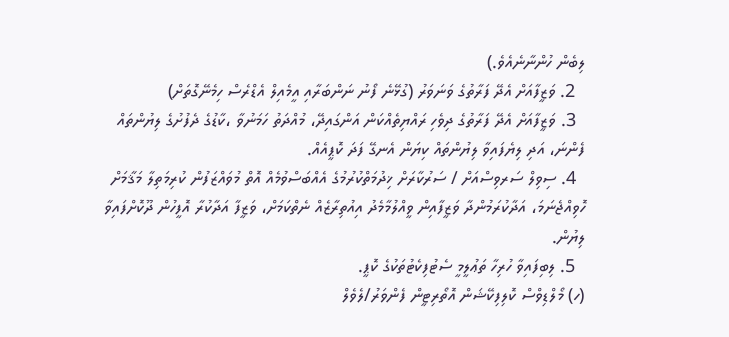ލިބެން ހުންނާނެއެވެ.)
  2. ވަޒީފާއަށް އެދޭ ފަރާތުގެ ވަނަވަރު (ގުޅޭނެ ފޯނު ނަންބަރާއި އީމެއިލް އެޑްރެސް ހިމެނޭގޮތަށް)
  3. ވަޒީފާއަށް އެދޭ ފަރާތުގެ ދިވެހި ރައްޔިތެއްކަން އަންގައިދޭ، މުއްދަތު ހަމަނުވާ ،ކާޑުގެ ދެފުށުގެ ލިޔުންތައް ފެންނަ، އަދި ލިޔެފައިވާ ލިޔުންތައް ކިޔަން އެނގޭ ފަދަ ކޮޕީއެއް.
  4. ސިވިލް ސަރވިސްއަށް / ސަރުކާރަށް ޚިދުމަތްކުރުމުގެ އެއްބަސްވުމެއް އޮތް މުވައްޒަފުން ކުރިމަތިލާ މަޤާމަށް ހޮވިއްޖެނަމަ، އަދާކުރަމުންދާ ވަޒީފާއިން ވީއްލުމާމެދު އިއުތިރާޒެއް ނެތްކަމަށް، ވަޒީފާ އަދާކުރާ އޮފީހުން ދޫކޮށްފައިވާ ލިޔުން.
  5. ލިބިފައިވާ ހުރިހާ ތަޢުލީމީ ސެޓުފިކެޓުތަކުގެ ކޮޕީ.
(ހ) މޯލްޑިވްސް ކޮލިފިކޭޝަން އޮތޯރިޓީން ފެންވަރު/ލެވެލް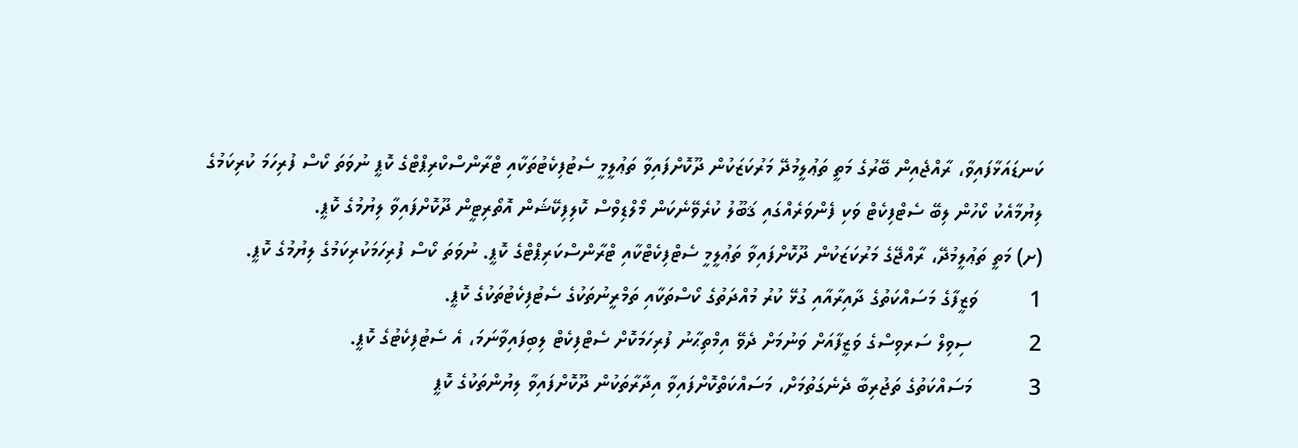ކަނޑައަޅާފައިވާ، ރާއްޖެއިން ބޭރުގެ މަތީ ތަޢުލީމުދޭ މަރުކަޒަކުން ދޫކޮށްފައިވާ ތަޢުލީމީ ސެޓުފިކެޓުތަކާއި ޓްރާންސްކްރިޕްޓްގެ ކޮޕީ ނުވަތަ ކޯސް ފުރިހަމަ ކުރިކަމުގެ ލިޔުމާއެކު ކޯހުން ލިބޭ ސެޓްފިކެޓް ވަކި ފެންވަރެއްގައި ޤަބޫލު ކުރެވޭނެކަން މޯލްޑިވްސް ކޮލިފިކޭޝަން އޮތޯރިޓީން ދޫކޮށްފައިވާ ލިޔުމުގެ ކޮޕީ.
(ށ) މަތީ ތަޢުލީމުދޭ، ރާއްޖޭގެ މަރުކަޒަކުން ދޫކޮށްފައިވާ ތަޢުލީމީ ސެޓްފިކެޓްކާއި ޓްރާންސްކަރިޕްޓްގެ ކޮޕީ. ނުވަތަ ކޯސް ފުރިހަމަކުރިކަމުގެ ލިޔުމުގެ ކޮޕީ.
1         ވަޒީފާގެ މަސައްކަތުގެ ދާއިރާއާއި ގުޅޭ ކުރު މުއްދަތުގެ ކޯސްތަކާއި ތަމްރީނުތަކުގެ ސެޓުފިކެޓުތަކުގެ ކޮޕީ.
2          ސިވިލް ސަރވިސްގެ ވަޒީފާއަށް ވަނުމަށް ދެވޭ އިމްތިޙާނު ފުރިހަމަކޮށް ސެޓްފިކެޓް ލިބިފައިވާނަމަ، އެ ސެޓުފިކެޓުގެ ކޮޕީ.
3          މަސައްކަތުގެ ތަޖުރިބާ ދެނެގަތުމަށް، މަސައްކަތްކޮށްފައިވާ އިދާރާތަކުން ދޫކޮށްފައިވާ ލިޔުންތަކުގެ ކޮޕީ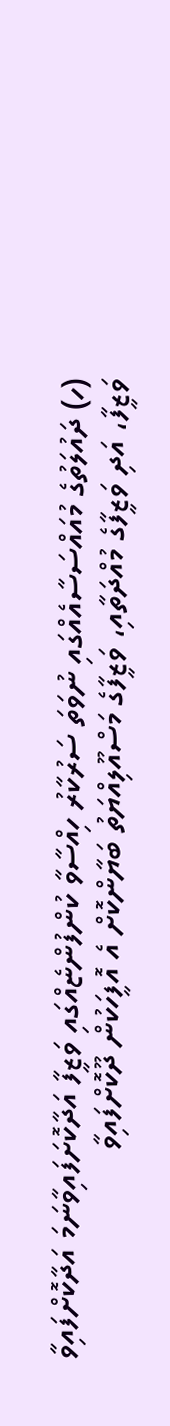(ހ) ދައުލަތުގެ މުއައްސަސާއެއްގައި ނުވަތަ ސަރުކާރު ހިއްސާވާ ކުންފުންޏެއްގައި ވަޒީފާ އަދާކޮށަފައިވާނަމަ އަދާކޮށްފައިވާ ވަޒީފާ، އަދި ވަޒީފާގެ މުއްދަތާއި، ވަޒީފާގެ މަސްއޫލިއްޔަތު ބަޔާންކޮށް އެ އޮފީހަކުން ދޫކޮށްފައިވާ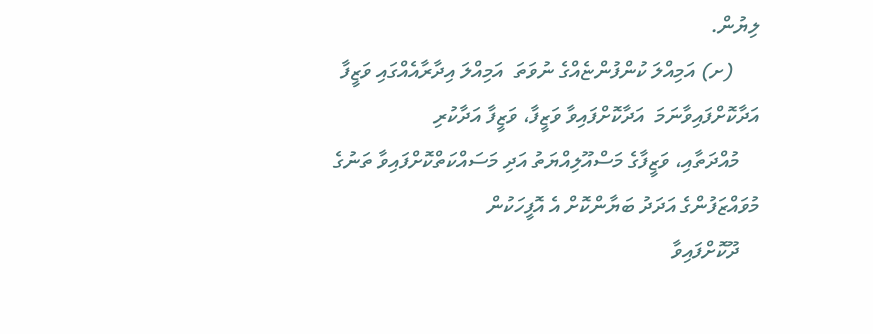ލިޔުން.
     (ށ) އަމިއްލަ ކުންފުންޏެއްގެ ނުވަތަ  އަމިއްލަ އިދާރާއެއްގައި ވަޒީފާ އަދާކޮށްފައިވާނަމަ  އަދާކޮށްފައިވާ ވަޒީފާ، ވަޒީފާ އަދާކުރި
    މުއްދަތާއި، ވަޒީފާގެ މަސްއޫލިއްޔަތު އަދި މަސައްކަތްކޮށްފައިވާ ތަނުގެ މުވައްޒަފުންގެ އަދަދު ބަޔާންކޮށް އެ އޮފީހަކުން
    ދޫކޮށްފައިވާ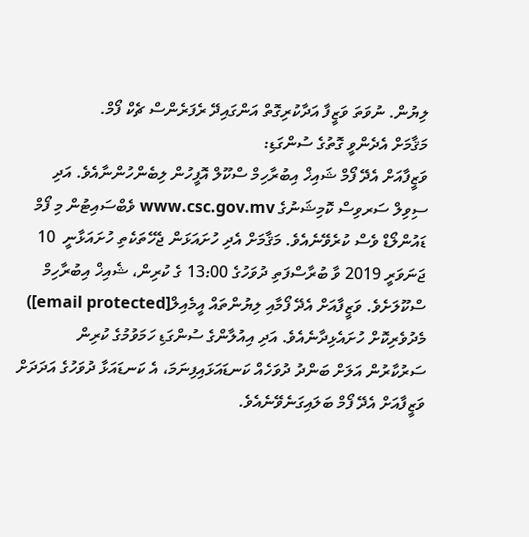ލިޔުން. ނުވަތަ ވަޒީފާ އަދާކުރިގޮތް އަންގައިދޭ ރެފަރެންސް ޗެކް ފޯމް.
މަޤާމަށް އެދެންވީ ގޮތުގެ ސުންގަޑި:
ވަޒީފާއަށް އެދޭ ފޯމް ޝައިޚް އިބުރާހިމް ސްކޫލް އޮފީހުން ލިބެންހުންނާއެވެ. އަދި ސިވިލް ސަރވިސް ކޮމިޝަނުގެ www.csc.gov.mv ވެބްސައިޓުން މި ފޯމް ޑައުންލޯޑް ވެސް ކުރެވޭނެއެވެ. މަޤާމަށް އެދި ހުށައަޅަން ޖެހޭތަކެތި ހުށައަޅާނީ  10 ޖަނަވަރީ 2019 ވާ ބުރާސްފަތި ދުވަހުގެ 13:00 ގެ ކުރިން، ޝެއިޚް އިބުރާހިމް ސްކޫލަށެވެ. ވަޒީފާއަށް އެދޭ ފޯމާއި ލިޔުންތައް އީމެއިލް[email protected]) މެދުވެރިކޮށް ހުށައެޅިދާނެއެވެ. އަދި އިއުލާންގެ ސުންގަޑި ހަމަވުމުގެ ކުރިން ސަރުކާރުން އަލަށް ބަންދު ދުވަހެއް ކަނޑައަޅައިފިނަމަ، އެ ކަނޑައަޅާ ދުވަހުގެ އަދަދަށް ވަޒީފާއަށް އެދޭ ފޯމް ބަލައިގަނެވޭނެއެވެ.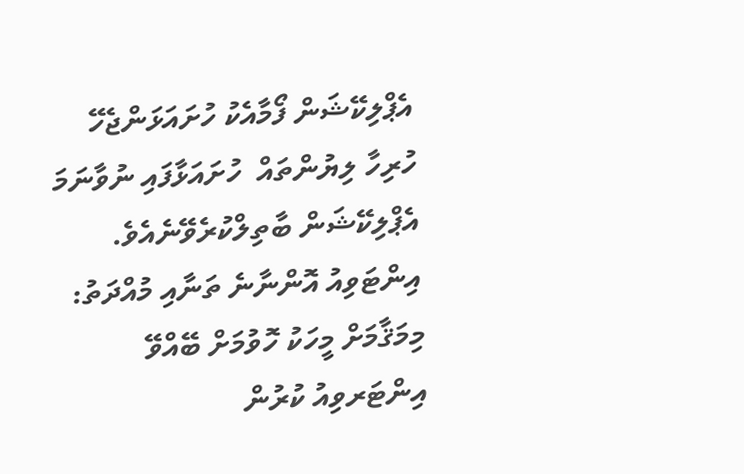އެޕްލިކޭޝަން ފޯމާއެކު ހުށައަޅަންޖެހޭ ހުރިހާ ލިޔުންތައް  ހުށައަޅާފައި ނުވާނަމަ އެޕްލިކޭޝަން ބާތިލްކުރެވޭނެއެވެ.
އިންޓަވިއު އޮންނާނެ ތަނާއި މުއްދަތު:
މިމަޤާމަށް މީހަކު ހޮވުމަށް ބޭއްވޭ އިންޓަރވިއު ކުރުން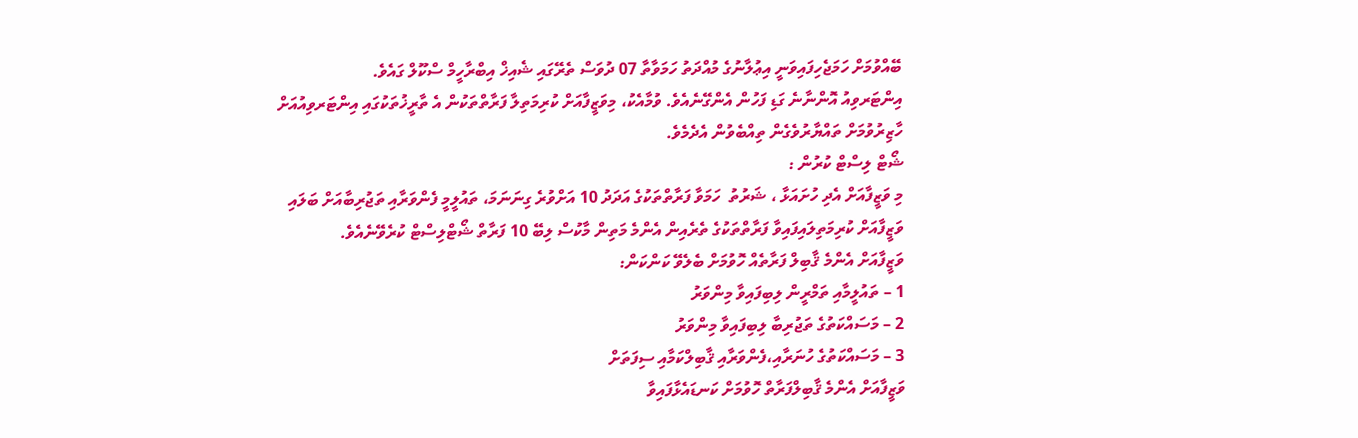ބޭއްވުމަށް ހަމަޖެހިފައިވަނީ އިޢުލާނުގެ މުއްދަތު ހަމަވާތާ 07 ދުވަސް ތެރޭގައި ޝެއިޚް އިބްރާހީމް ސްކޫލް ގައެވެ.
އިންޓަރވިއު އޮންނާނެ ގަޑި ފަހުން އެންގޭނެއެވެ. ވުމާއެކު، މިވަޒީފާއަށް ކުރިމަތިލާ ފަރާތްތަކުން އެ ތާރީޚުތަކުގައި އިންޓަރވިއުއަށް ހާޒިރުވުމަށް ތައްޔާރުވެގެން ތިއްބެވުން އެދެމެވެ.
ޝޯޓް ލިސްޓް ކުރުން :
މި ވަޒީފާއަށް އެދި ހުށައަޅާ ، ޝަރުތު  ހަމަވާ ފަރާތްތަކުގެ އަދަދު 10 އަށްވުރެ ގިނަނަމަ، ތައުލީމީ ފެންވަރާއި ތަޖުރިބާއަށް ބަލައި ވަޒީފާއަށް ކުރިމަތިލައިފައިވާ ފަރާތްތަކުގެ ތެރެއިން އެންމެ މަތިން މާކުސް ލިބޭ 10 ފަރާތް ޝޯޓްލިސްޓް ކުރެވޭނެއެވެ.
ވަޒީފާއަށް އެންމެ ޤާބިލް ފަރާތެއް ހޮވުމަށް ބެލެވޭ ކަންކަން:
1 – ތައުލީމާއި ތަމްރީން ލިބިފައިވާ މިންވަރު
2 – މަސައްކަތުގެ ތަޖުރިބާ ލިބިފައިވާ މިންވަރު
3 – މަސައްކަތުގެ ހުނަރާއި،ފެންވަރާއި ޤާބިލްކަމާއި ސިފަތަށް
ވަޒީފާއަށް އެންމެ ޤާބިލްފަރާތް ހޮވުމަށް ކަނޑައެޅާފައިވާ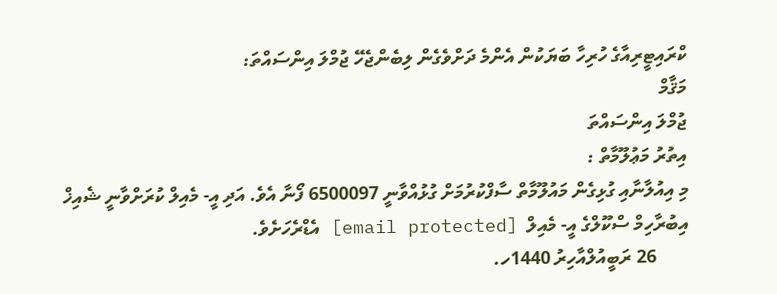ކްރައިޓީރިއާގެ ހުރިހާ ބަޔަކުން އެންމެ ދަށްވެގެން ލިބެންޖެހޭ ޖުމްލަ އިންސައްތަ:
މަޤާމް
ޖުމްލަ އިންސައްތަ
އިތުރު މަޢުލޫމާތް :
މި އިއުލާނާއި ގުޅިގެން މައުލޫމާތް ސާފްކުރުމަށް ގުޅުއްވާނީ 6500097 ފޯނާ އެވެ. އަދި އީ- މެއިލް ކުރަށްވާނީ ޝެއިޚް އިބުރާހިމް ސްކޫލްގެ އީ- މެއިލް  [email protected] އެޑްރެހަށެވެ.
       26 ރަބީއުލްއާހިރު 1440ހ.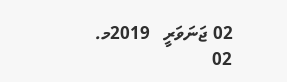02 ޖަނަވަރީ   2019މ.
02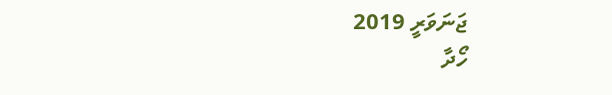ޖަނަވަރީ 2019
ހޯދާ